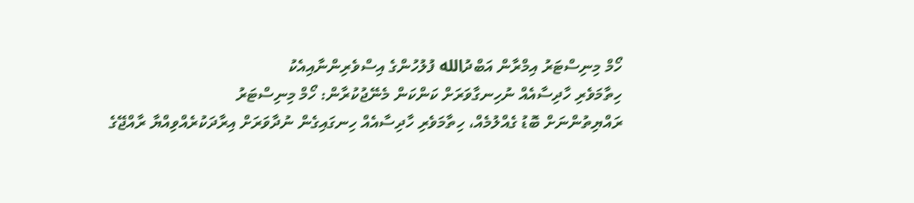ހޯމް މިނިސްޓަރު އިމްރާން އަބްދުالله ފުލުހުންގެ އިސްވެރިންނާއިއެކު
ހިތާމަވެރި ހާދިސާއެއް ނުހިނގާވަރަށް ކަންކަން މެނޭޖުކުރާން: ހޯމް މިނިސްޓަރު
ރައްޔިތުންނަށް ބޮޑު ގެއްލުމެއް، ހިތާމަވެރި ހާދިސާއެއް ހިނގައިގެން ނުދާވަރަށް އިރާދަކުރެއްވިއްޔާ ރާއްޖޭގެ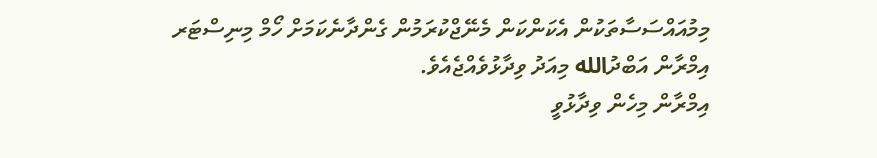މިމުއައްސަސާތަކުން އެކަންކަން މެނޭޖްކުރަމުން ގެންދާނެކަމަށް ހޯމް މިނިސްޓަރ އިމްރާން އަބްދުالله މިއަދު ވިދާޅުވެއްޖެއެވެ.
އިމްރާން މިހެން ވިދާޅުވީ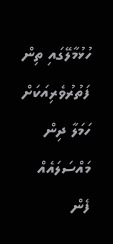ހުޅުމާލޭގައި ތިން ފަތުރުވެރިއަކަށް ހަމަލާ ދިން މައްސަލައެއް ފެން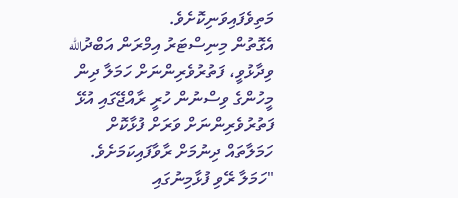މަތިވެފައިވަނިކޮށެވެ.
އެގޮތުން މިނިސްޓަރު އިމްރަން އަބްދުالله ވިދާޅުވީ، ފަތުރުވެރިންނަށް ހަމަލާ ދިން މީހުންގެ ވިސްނުން ހުރީ ރާއްޖޭގައި އުޅޭ ފަތުރުވެރިންނަށް ވަރަށް ފުޅާކޮށް ހަމަލާތައް ދިނުމަށް ރާވާފައިކަމަށެވެ.
"ހަމަލާ ރޭވި ފުޅާމިނުގައި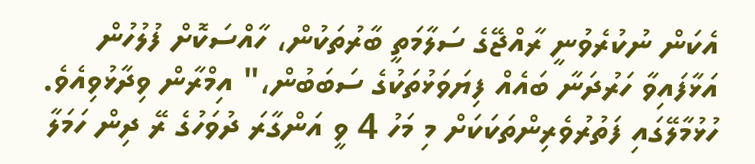އެކަން ނުކުރެވުނީ ރާއްޖޭގެ ސަލާމަތީ ބާރުތަކުން، ހާއްސަކޮށް ފުލުހުން އަޅާފައިވާ ހަރުދަނާ ބައެއް ފިޔަވަޅުތަކުގެ ސަބަބުން،" އިމްރާން ވިދާޅުވިއެވެ.
ހުޅުމާލޭގައި ފަތުރުވެރިންތަކަކަށް މި މަހު 4 ވީ އަންގާރަ ދުވަހުގެ ރޭ ދިން ހަމަލާ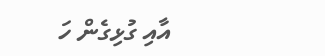އާއި ގުޅިގެން ހަ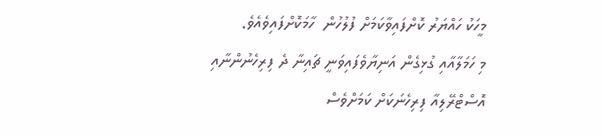މީހަކު ހައްޔަރު ކޮށްފައިވާކަމަށް ފުލުހުން  ހާމަކޮށްފައިވެއެވެ.
މި ހަމަލާއާއި ގުޅިގެން އަނިޔާވެފައިވަނީ ޗައިނާ ދެ ފިރިހެނުންނާއި އޮސްޓްރޭލިއާ ފިރިހެނަކަށް ކަމަށްވެސް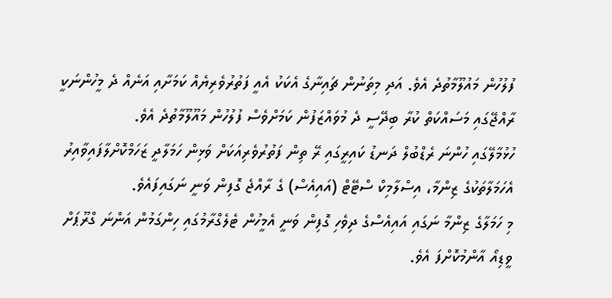ފުލުހުން މައުލޫމާތުދެ އެވެ. އަދި މިތަނުން ޗައިނާގެ އެކަކު އެއީ ފަތުރުވެރިޔެއް ކަމަށާއި އަނެއް ދެ މީހުންނަކީ ރާއްޖޭގައި މަސައްކަތް ކުރާ ބިދޭސީ ދެ މުވައްޒަފުން ކަމަށްވެސް ފުލުހުން މައޫލޫމާތުދެ އެވެ.
ހުޅުމާލޭގައި ހުންނަ ރެޑްބުލް ދަނޑު ކައިރީގައި ރޭ ތިން ފަތުރުވެރިއަކަށް ވަޅިން ހަމަލާދީ ޒަހަމްކޮށްލާފައިވާއިރު އެހަމަލާތަކުގެ ޒިންމާ، އިސްލާމިކް ސްޓޭޓް (އައިއެސް) ގެ ރާއްޖެ ގޮފިން ވަނީ ނަގައިފައެވެ.
މި ހަމަލާގެ ޒިންމާ ނަގައި އައިއެސްގެ ދިވެހި ގޮފިން ވަނީ އެމީހުން ޓެލެގްރާމުގައި ހިންގަމުން އަންނަ ގްރޫޕަށް ވީޑިއޯ އާންމުކޮށްފަ އެވެ.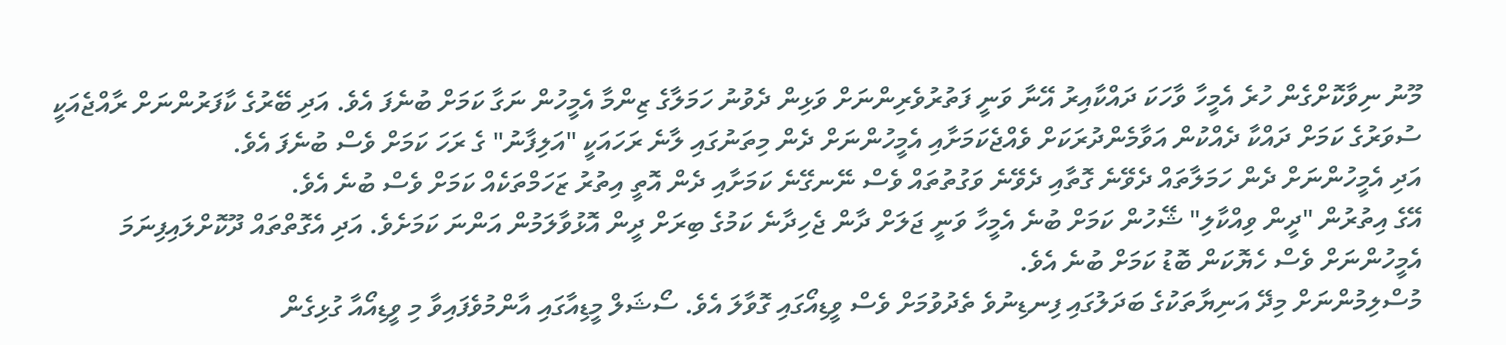މޫނު ނިވާކޮށްގެން ހުރެ އެމީހާ ވާހަކަ ދައްކާއިރު އޭނާ ވަނީ ފަތުރުވެރިންނަށް ވަޅިން ދެވުނު ހަމަލާގެ ޒިންމާ އެމީހުން ނަގާ ކަމަށް ބުނެފަ އެވެ. އަދި ބޭރުގެ ކާފަރުންނަށް ރާއްޖެއަކީ ސުވަރުގެ ކަމަށް ދައްކާ ދެއްކުން އަވާމެންދުރަކަށް ވެއްޖެކަމަށާއި އެމީހުންނަށް ދެން މިތަނުގައި ލާނެ ރަހައަކީ "އަލިފާނު" ގެ ރަހަ ކަމަށް ވެސް ބުނެފަ އެވެ.
އަދި އެމީހުންނަށް ދެން ހަމަލާތައް ދެވޭނެ ގޮތާއި ދެވޭނެ ވަގުތުތައް ވެސް ނޭނގޭނެ ކަމަށާއި ދެން އޮތީ އިތުރު ޒަހަމްތަކެއް ކަމަށް ވެސް ބުނެ އެވެ.
އޭގެ އިތުރުން "ދީން ވިއްކާލި" ޝޭހުން ކަމަށް ބުނެ އެމީހާ ވަނީ ޖަލަށް ދާން ޖެހިދާނެ ކަމުގެ ބިރަށް ދީން އޮޅުވާލަމުން އަންނަ ކަމަށެވެ. އަދި އެގޮތްތައް ދޫކޮށްލައިފިނަމަ އެމީހުންނަށް ވެސް ހެޔޮކަން ބޮޑު ކަމަށް ބުނެ އެވެ.
މުސްލިމުންނަށް މިދޭ އަނިޔާތަކުގެ ބަދަލުގައި ފިނޑިނުވެ ތެދުވުމަށް ވެސް ވީޑިއޯގައި ގޮވާލަ އެވެ. ސޯޝަލް މީޑިއާގައި އާންމުވެފައިވާ މި ވީޑިއޯއާ ގުޅިގެން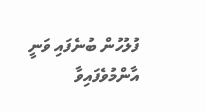ފުލުހުން ބުނެފައި ވަނީ އާންމުވެފައިވާ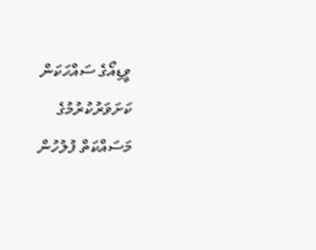ވީޑިއޯގެ ސައްހަކަން ކަށަވަރުކުރުމުގެ މަސައްކަތް ފުލުހުން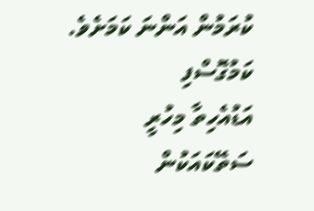ކުރަމުން އަންނަ ކަމަށެވެ.
ކަމުގޮސްފި
އަޑުއެހިތާ މިހުރީ
ސަތޭކައަކުން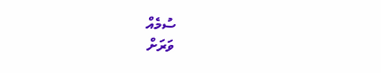ސުމެއް
ވަރަށް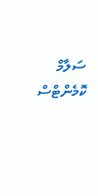ސަލާމް
ކޮމެންޓްސް